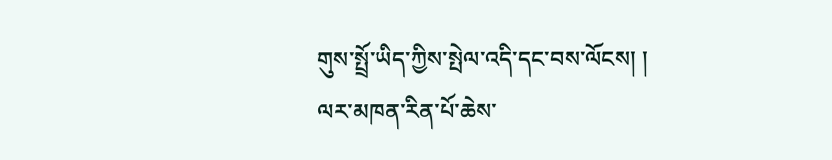གུས་སྤྲོ་ཡིད་ཀྱིས་སྤེལ་འདི་དང་བས་ལོངས། །
ལར་མཁན་རིན་པོ་ཆེས་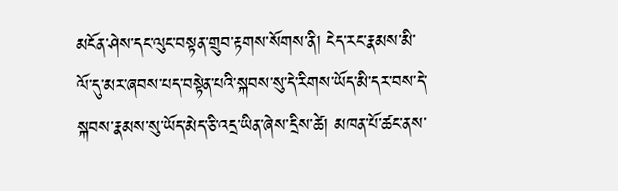མངོན་ཤེས་དང་ལུང་བསྟན་གྲུབ་རྟགས་སོགས་ནི། ངེད་རང་རྣམས་མི་ལོ་དུ་མར་ཞབས་པད་བསྟེན་པའི་སྐབས་སུ་དེ་རིགས་ཡོད་མི་དར་བས་དེ་སྐབས་རྣམས་སུ་ཡོད་མེད་ཅི་འདྲ་ཡིན་ཞེས་དྲིས་ཚེ། མཁན་པོ་ཚང་ནས་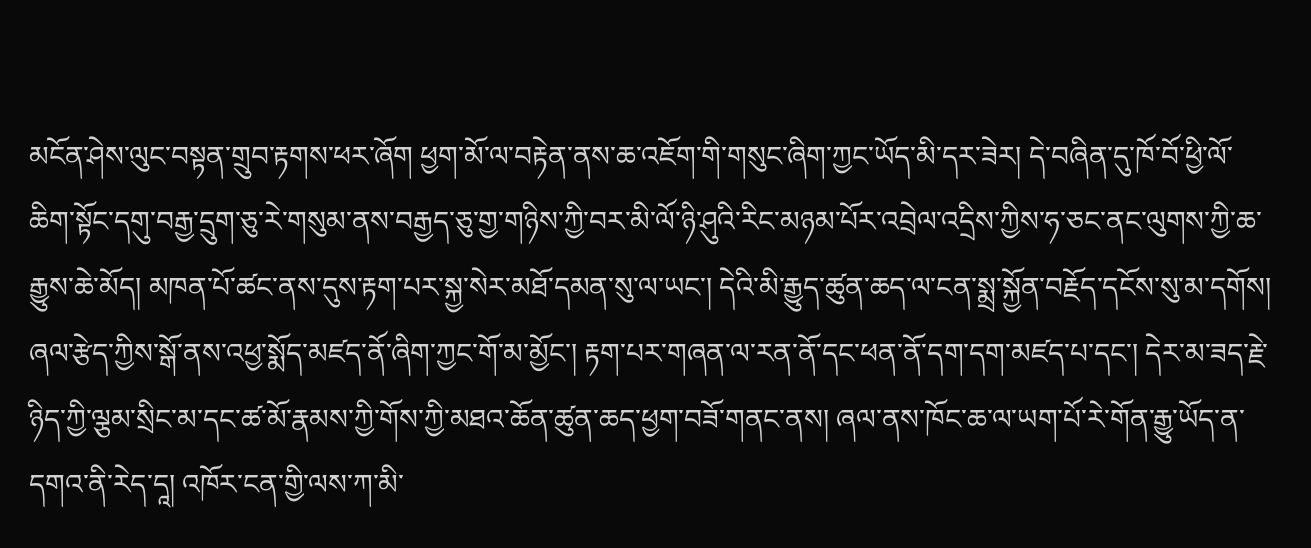མངོན་ཤེས་ལུང་བསྟན་གྲུབ་རྟགས་ཕར་ཞོག ཕྱག་མོ་ལ་བརྟེན་ནས་ཆ་འཇོག་གི་གསུང་ཞིག་ཀྱང་ཡོད་མི་དར་ཟེར། དེ་བཞིན་དུ་ཁོ་བོ་ཕྱི་ལོ་ཆིག་སྟོང་དགུ་བརྒྱ་དྲུག་ཅུ་རེ་གསུམ་ནས་བརྒྱད་ཅུ་གྱ་གཉིས་ཀྱི་བར་མི་ལོ་ཉི་ཤུའི་རིང་མཉམ་པོར་འབྲེལ་འདྲིས་ཀྱིས་ཧ་ཅང་ནང་ལུགས་ཀྱི་ཆ་རྒྱུས་ཆེ་མོད། མཁན་པོ་ཚང་ནས་དུས་རྟག་པར་སྐྱ་སེར་མཐོ་དམན་སུ་ལ་ཡང་། དེའི་མི་རྒྱུད་ཚུན་ཆད་ལ་ངན་སྨྲ་སྐྱོན་བརྗོད་དངོས་སུ་མ་དགོས། ཞལ་རྩེད་ཀྱིས་སྒོ་ནས་འཕྱ་སྨོད་མཛད་ནོ་ཞིག་ཀྱང་གོ་མ་མྱོང་། རྟག་པར་གཞན་ལ་རན་ནོ་དང་ཕན་ནོ་དག་དག་མཛད་པ་དང་། དེར་མ་ཟད་རྗེ་ཉིད་ཀྱི་ལྕམ་སྲིང་མ་དང་ཚ་མོ་རྣམས་ཀྱི་གོས་ཀྱི་མཐའ་ཆོན་ཚུན་ཆད་ཕྱག་བཟོ་གནང་ནས། ཞལ་ནས་ཁོང་ཆ་ལ་ཡག་པོ་རེ་གོན་རྒྱུ་ཡོད་ན་དགའ་ནི་རེད་དཱ། འཁོར་ངན་གྱི་ལས་ཀ་མི་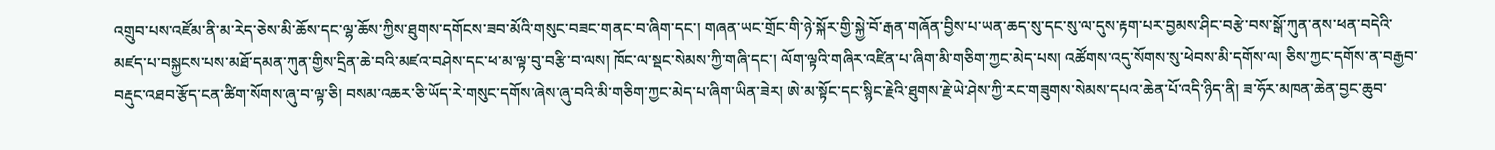འགྲུབ་པས་འཛོམ་ནི་མ་རེད་ཅེས་མི་ཆོས་དང་ལྷ་ཆོས་ཀྱིས་ཐུགས་དགོངས་ཟབ་མོའི་གསུང་བཟང་གནང་བ་ཞིག་དང་། གཞན་ཡང་གྲོང་གི་ཉེ་སྐོར་གྱི་སྐྱེ་བོ་རྒན་གཞོན་བྱིས་པ་ཡན་ཆད་སུ་དང་སུ་ལ་དུས་རྟག་པར་བྱམས་ཤིང་བརྩེ་བས་སྒོ་ཀུན་ནས་ཕན་བདེའི་མཛད་པ་བསྐྱངས་པས་མཐོ་དམན་ཀུན་གྱིས་དྲིན་ཆེ་བའི་མཛའ་བཤེས་དང་ཕ་མ་ལྟ་བུ་བརྩི་བ་ལས། ཁོང་ལ་སྡང་སེམས་ཀྱི་གཞི་དང་། ལོག་ལྟའི་གཞིར་འཛིན་པ་ཞིག་མི་གཅིག་ཀྱང་མེད་པས། འཚོགས་འདུ་སོགས་སུ་ཕེབས་མི་དགོས་ལ། ཅིས་ཀྱང་དགོས་ན་བརྒྱབ་བརྡུང་འཐབ་རྩོད་ངན་ཚིག་སོགས་ཞུ་བ་ལྟ་ཅི། བསམ་འཆར་ཅི་ཡོད་རེ་གསུང་དགོས་ཞེས་ཞུ་བའི་མི་གཅིག་ཀྱང་མེད་པ་ཞིག་ཡིན་ཟེར། ཨེ་མ་སྟོང་དང་སྙིང་རྗེའི་ཐུགས་རྗེ་ཡེ་ཤེས་ཀྱི་རང་གཟུགས་སེམས་དཔའ་ཆེན་པོ་འདི་ཉིད་ནི། ཟ་ཧོར་མཁན་ཆེན་བྱང་ཆུབ་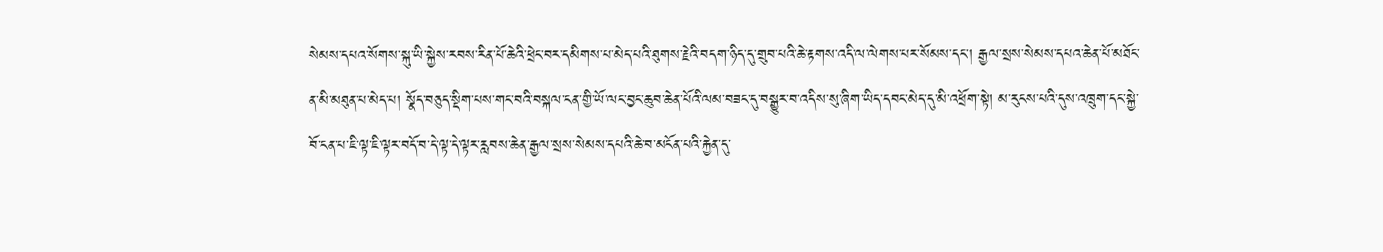སེམས་དཔའ་སོགས་སྐུ་ཡི་སྐྱེས་རབས་རིན་པོ་ཆེའི་ཕྲེང་བར་དམིགས་པ་མེད་པའི་ཐུགས་རྗེའི་བདག་ཉིད་དུ་གྲུབ་པའི་ཆེ་རྟགས་འདི་ལ་ལེགས་པར་སོམས་དང་། རྒྱལ་སྲས་སེམས་དཔའ་ཆེན་པོ་མཐོང་ན་མི་མཐུན་པ་མེད་པ། སྣོད་བཅུད་སྡིག་པས་གང་བའི་བསྐལ་ངན་གྱི་ཡོ་ལང་བྱང་ཆུབ་ཆེན་པོའི་ལམ་བཟང་དུ་བསྒྱུར་བ་འདིས་སུ་ཞིག་ཡིད་དབང་མེད་དུ་མི་འཕྲོག་སྟེ། མ་རུངས་པའི་དུས་འཁྲུག་དང་སྐྱེ་བོ་ངན་པ་ཇི་ལྟ་ཇི་ལྟར་བདོ་བ་དེ་ལྟ་དེ་ལྟར་རླབས་ཆེན་རྒྱལ་སྲས་སེམས་དཔའི་ཆེ་བ་མངོན་པའི་རྐྱེན་དུ་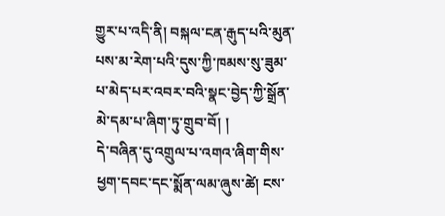གྱུར་པ་འདི་ནི། བསྐལ་ངན་རྒུད་པའི་མུན་པས་མ་རེག་པའི་དུས་ཀྱི་ཁམས་སུ་ཟུམ་པ་མེད་པར་འབར་བའི་སྣང་བྱེད་ཀྱི་སྒྲོན་མེ་དམ་པ་ཞིག་ཏུ་གྲུབ་བོ། །
དེ་བཞིན་དུ་འགྲུལ་པ་འགའ་ཞིག་གིས་ཕྱག་དབང་དང་སྨོན་ལམ་ཞུས་ཚེ། ངས་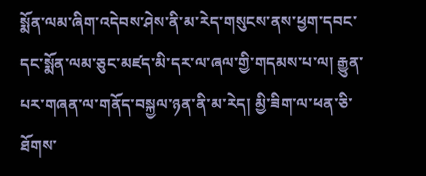སྨོན་ལམ་ཞིག་འདེབས་ཤེས་ནི་མ་རེད་གསུངས་ནས་ཕྱག་དབང་དང་སྨོན་ལམ་ཅུང་མཛད་མི་དར་ལ་ཞལ་གྱི་གདམས་པ་ལ། རྒྱུན་པར་གཞན་ལ་གནོད་བསྐྱལ་ཉན་ནི་མ་རེད། མྱི་ཟིག་ལ་ཕན་ཅི་ཐོགས་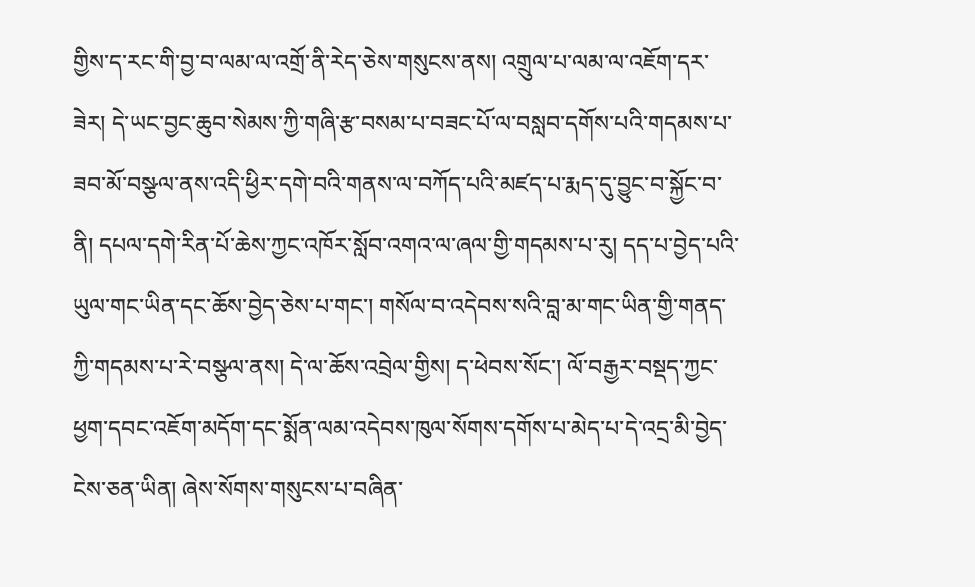གྱིས་ད་རང་གི་བྱ་བ་ལམ་ལ་འགྲོ་ནི་རེད་ཅེས་གསུངས་ནས། འགྲུལ་པ་ལམ་ལ་འཇོག་དར་ཟེར། དེ་ཡང་བྱང་ཆུབ་སེམས་ཀྱི་གཞི་རྩ་བསམ་པ་བཟང་པོ་ལ་བསླབ་དགོས་པའི་གདམས་པ་ཟབ་མོ་བསྩལ་ནས་འདི་ཕྱིར་དགེ་བའི་གནས་ལ་བཀོད་པའི་མཛད་པ་རྨད་དུ་བྱུང་བ་སྐྱོང་བ་ནི། དཔལ་དགེ་རིན་པོ་ཆེས་ཀྱང་འཁོར་སློབ་འགའ་ལ་ཞལ་གྱི་གདམས་པ་རུ། དད་པ་བྱེད་པའི་ཡུལ་གང་ཡིན་དང་ཆོས་བྱེད་ཅེས་པ་གང་། གསོལ་བ་འདེབས་སའི་བླ་མ་གང་ཡིན་གྱི་གནད་ཀྱི་གདམས་པ་རེ་བསྩལ་ནས། དེ་ལ་ཆོས་འབྲེལ་གྱིས། ད་ཕེབས་སོང་། ལོ་བརྒྱར་བསྡད་ཀྱང་ཕྱག་དབང་འཇོག་མདོག་དང་སྨོན་ལམ་འདེབས་ཁུལ་སོགས་དགོས་པ་མེད་པ་དེ་འདྲ་མི་བྱེད་ངེས་ཅན་ཡིན། ཞེས་སོགས་གསུངས་པ་བཞིན་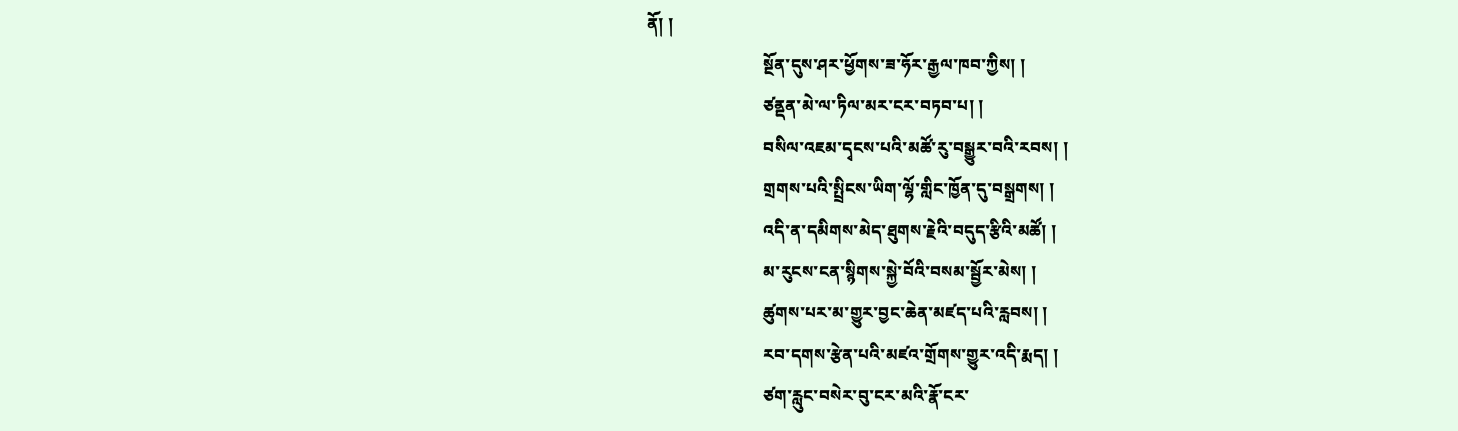ནོ། །
                            སྔོན་དུས་ཤར་ཕྱོགས་ཟ་ཧོར་རྒྱལ་ཁབ་ཀྱིས། །
                            ཙནྡན་མེ་ལ་ཏིལ་མར་ངར་བཏབ་པ། །
                            བསིལ་འཇམ་དྭངས་པའི་མཚོ་རུ་བསྒྱུར་བའི་རབས། །
                            གྲགས་པའི་སྤྲིངས་ཡིག་ལྷོ་གླིང་ཁྱོན་དུ་བསྒྲགས། །
                            འདི་ན་དམིགས་མེད་ཐུགས་རྗེའི་བདུད་རྩིའི་མཚོ། །
                            མ་རུངས་ངན་སྙིགས་སྐྱེ་བོའི་བསམ་སྦྱོར་མེས། །
                            ཚུགས་པར་མ་གྱུར་བྱང་ཆེན་མཛད་པའི་རླབས། །
                            རབ་དགས་རྩེན་པའི་མཛའ་གྲོགས་གྱུར་འདི་རྨད། །
                            ཙག་རླུང་བསེར་བུ་ངར་མའི་རྣོ་ངར་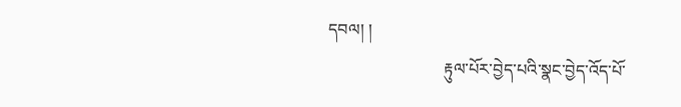དབལ། །
                            རྟུལ་པོར་བྱེད་པའི་སྣང་བྱེད་འོད་པོ་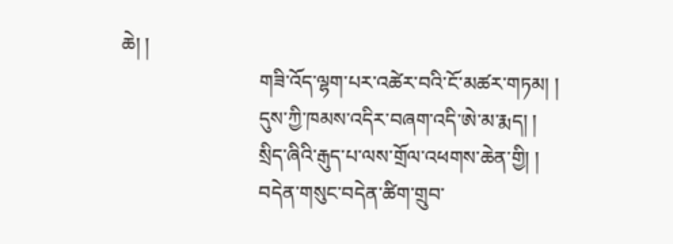ཆེ། །
                            གཟི་འོད་ལྷག་པར་འཚེར་བའི་ངོ་མཚར་གཏམ། །
                            དུས་ཀྱི་ཁམས་འདིར་བཞག་འདི་ཨེ་མ་རྨད། །
                            སྲིད་ཞིའི་རྒུད་པ་ལས་གྲོལ་འཕགས་ཆེན་གྱི། །
                            བདེན་གསུང་བདེན་ཚིག་གྲུབ་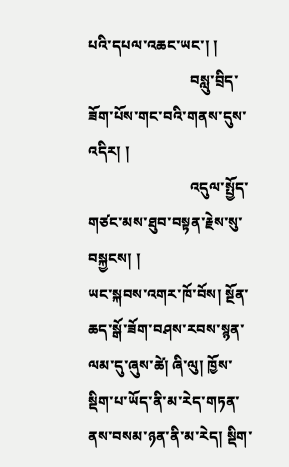པའི་དཔལ་འཆང་ཡང་། །
                            བསླུ་བྲིད་ཟོག་པོས་གང་བའི་གནས་དུས་འདིར། །
                            འདུལ་སྤྱོད་གཙང་མས་ཐུབ་བསྟན་རྗེས་སུ་བསྐྱངས། །
ཡང་སྐབས་འགར་ཁོ་བོས། སྔོན་ཆད་སྒོ་ཟོག་བཤས་རབས་སྙན་ལམ་དུ་ཞུས་ཚེ། ཞི་ལུ། ཁྱོས་སྡིག་པ་ཡོད་ནི་མ་རེད་གཏན་ནས་བསམ་ཉན་ནི་མ་རེད། སྡིག་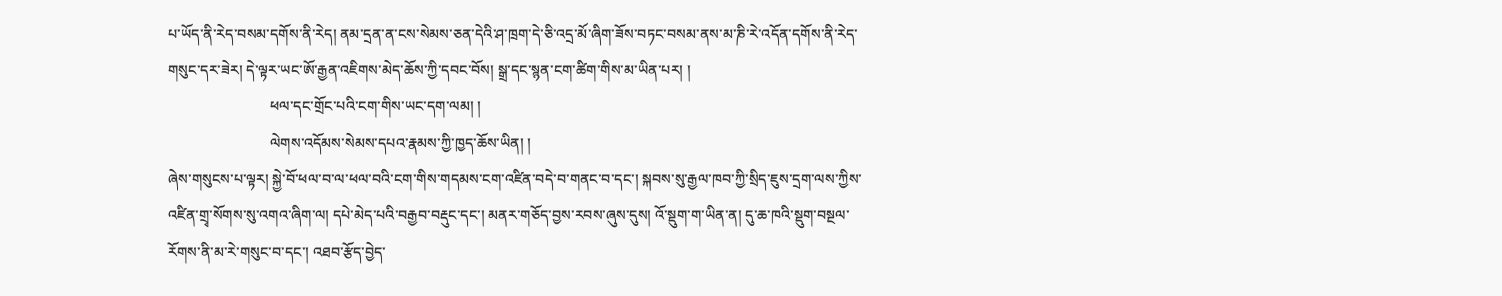པ་ཡོད་ནི་རེད་བསམ་དགོས་ནི་རེད། ནམ་དྲན་ན་ངས་སེམས་ཅན་དེའི་ཤ་ཁྲག་དེ་ཅི་འདྲ་མོ་ཞིག་ཟོས་བཏང་བསམ་ནས་མ་ཎི་རེ་འདོན་དགོས་ནི་རེད་གསུང་དར་ཟེར། དེ་ལྟར་ཡང་ཨོ་རྒྱན་འཇིགས་མེད་ཆོས་ཀྱི་དབང་བོས། སྒྲ་དང་སྙན་ངག་ཚིག་གིས་མ་ཡིན་པར། །
                            ཕལ་དང་གྲོང་པའི་ངག་གིས་ཡང་དག་ལམ། །
                            ལེགས་འདོམས་སེམས་དཔའ་རྣམས་ཀྱི་ཁྱད་ཆོས་ཡིན། །
ཞེས་གསུངས་པ་ལྟར། སྐྱེ་བོ་ཕལ་བ་ལ་ཕལ་བའི་ངག་གིས་གདམས་ངག་འཛིན་བདེ་བ་གནང་བ་དང་། སྐབས་སུ་རྒྱལ་ཁབ་ཀྱི་སྲིད་ཇུས་དྲག་ལས་ཀྱིས་འཛིན་གྲྭ་སོགས་སུ་འགའ་ཞིག་ལ། དཔེ་མེད་པའི་བརྒྱབ་བརྡུང་དང་། མནར་གཅོད་བྱས་རབས་ཞུས་དུས། འོ་སྡུག་ག་ཡིན་ན། དུ་ཆ་ཁའི་སྡུག་བསྔལ་རོགས་ནི་མ་རེ་གསུང་བ་དང་། འཐབ་རྩོད་བྱེད་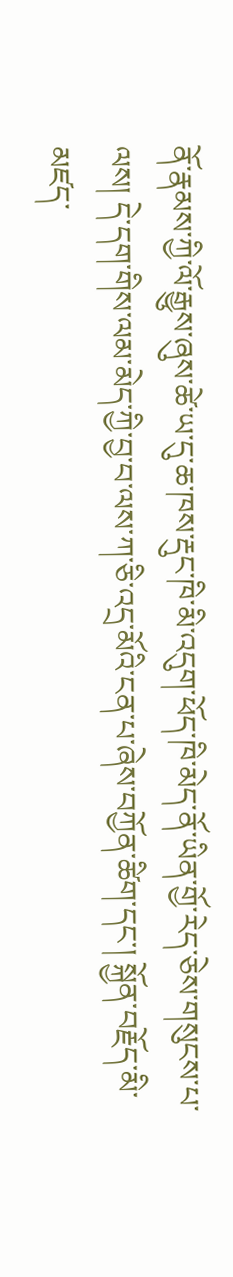ནོ་རྣམས་ཀྱི་ལོ་རྒྱུས་ཞུས་ཚེ་ཡ་དུ་ཆ་ཁས་རྡུང་ཁི་མི་འདུག་ཕོད་ཁི་མེད་ནོ་ཡིན་གྱོ་རེད་ཅེས་གསུངས་པ་ལས། དེ་དག་གིས་ལམ་མེད་ཀྱི་བྱ་བ་ལས་ཀ་ཅི་འདྲ་མོའི་ངན་པ་ཞེས་བཀྱོན་ཚིག་དང་། སྐྱོན་བརྗོད་མི་མཛད་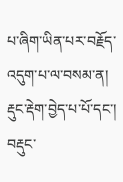པ་ཞིག་ཡིན་པར་བརྗོད་འདུག་པ་ལ་བསམ་ན། རྡུང་རྡེག་བྱེད་པ་པོ་དང་། བརྡུང་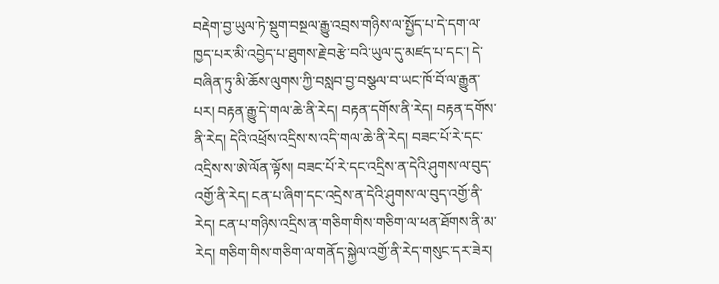བརྡེག་བྱ་ཡུལ་ཏེ་སྡུག་བསྔལ་རྒྱུ་འབྲས་གཉིས་ལ་སྤྱོད་པ་དེ་དག་ལ་ཁྱད་པར་མི་འབྱེད་པ་ཐུགས་རྗེ་བརྩེ་བའི་ཡུལ་དུ་མཛད་པ་དང་། དེ་བཞིན་ཏུ་མི་ཆོས་ལུགས་ཀྱི་བསླབ་བྱ་བསྩལ་བ་ཡང་ཁོ་བོ་ལ་རྒྱུན་པར། བརྟན་རྒྱུ་དེ་གལ་ཆེ་ནི་རེད། བརྟན་དགོས་ནི་རེད། བརྟན་དགོས་ནི་རེད། དེའི་འཕྲོས་འདྲིས་ས་འདི་གལ་ཆེ་ནི་རེད། བཟང་པོ་རེ་དང་འདྲིས་ས་ཨེ་ལོན་ལྟོས། བཟང་པོ་རེ་དང་འདྲིས་ན་དེའི་ཤུགས་ལ་བུད་འགྱོ་ནི་རེད། ངན་པ་ཞིག་དང་འདྲེས་ན་དེའི་ཤུགས་ལ་བུད་འགྱོ་ནི་རེད། ངན་པ་གཉིས་འདྲིས་ན་གཅིག་གིས་གཅིག་ལ་ཕན་ཐོགས་ནི་མ་རེད། གཅིག་གིས་གཅིག་ལ་གནོད་སྐྱེལ་འགྱོ་ནི་རེད་གསུང་དར་ཟེར།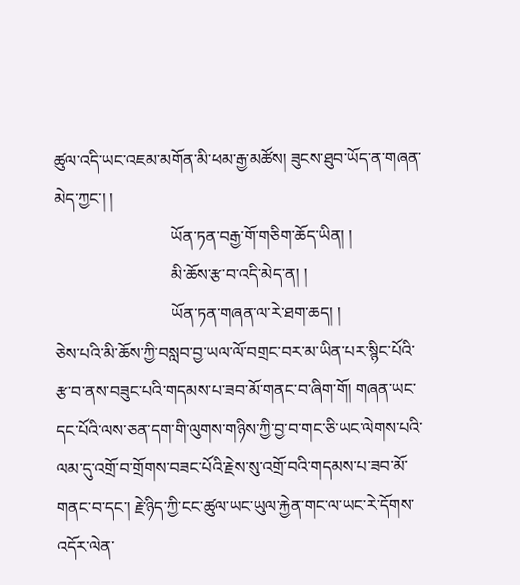ཚུལ་འདི་ཡང་འཇམ་མགོན་མི་ཕམ་རྒྱ་མཚོས། ཟུངས་ཐུབ་ཡོད་ན་གཞན་མེད་ཀྱང་། །
                            ཡོན་ཏན་བརྒྱ་གོ་གཅིག་ཆོད་ཡིན། །
                            མི་ཆོས་རྩ་བ་འདི་མེད་ན། །
                            ཡོན་ཏན་གཞན་ལ་རེ་ཐག་ཆད། །
ཅེས་པའི་མི་ཆོས་ཀྱི་བསླབ་བྱ་ཡལ་ལོ་བགྲང་བར་མ་ཡིན་པར་སྙིང་པོའི་རྩ་བ་ནས་བཟུང་པའི་གདམས་པ་ཟབ་མོ་གནང་བ་ཞིག་གོ། གཞན་ཡང་དང་པོའི་ལས་ཅན་དག་གི་ལུགས་གཉིས་ཀྱི་བྱ་བ་གང་ཅི་ཡང་ལེགས་པའི་ལམ་དུ་འགྲོ་བ་གྲོགས་བཟང་པོའི་རྗེས་སུ་འགྲོ་བའི་གདམས་པ་ཟབ་མོ་གནང་བ་དང་། རྗེ་ཉིད་ཀྱི་ངང་ཚུལ་ཡང་ཡུལ་རྐྱེན་གང་ལ་ཡང་རེ་དོགས་འདོར་ལེན་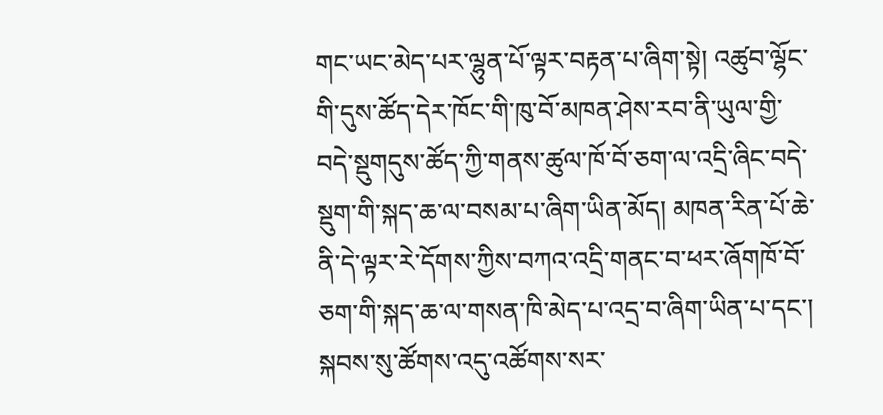གང་ཡང་མེད་པར་ལྷུན་པོ་ལྟར་བརྟན་པ་ཞིག་སྟེ། འཚུབ་ལྷོང་གི་དུས་ཚོད་དེར་ཁོང་གི་ཁུ་བོ་མཁན་ཤེས་རབ་ནི་ཡུལ་གྱི་བདེ་སྡུགདུས་ཚོད་ཀྱི་གནས་ཚུལ་ཁོ་བོ་ཅག་ལ་འདྲི་ཞིང་བདེ་སྡུག་གི་སྐད་ཆ་ལ་བསམ་པ་ཞིག་ཡིན་མོད། མཁན་རིན་པོ་ཆེ་ནི་དེ་ལྟར་རེ་དོགས་ཀྱིས་བཀའ་འདྲི་གནང་བ་ཕར་ཞོགཁོ་བོ་ཅག་གི་སྐད་ཆ་ལ་གསན་ཁི་མེད་པ་འདྲ་བ་ཞིག་ཡིན་པ་དང་། སྐབས་སུ་ཚོགས་འདུ་འཚོགས་སར་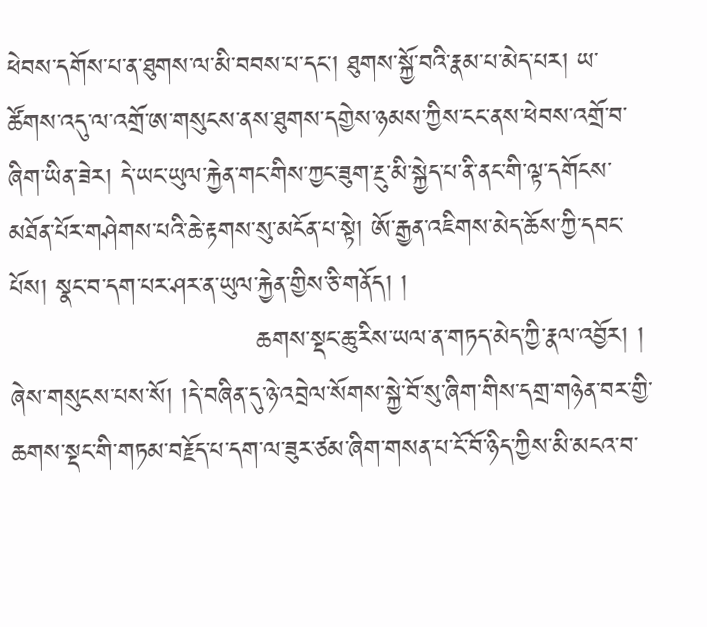ཕེབས་དགོས་པ་ན་ཐུགས་ལ་མི་བབས་པ་དང་། ཐུགས་སྐྱོ་བའི་རྣམ་པ་མེད་པར། ཡ་ཚོགས་འདུ་ལ་འགྲོ་ཨ་གསུངས་ནས་ཐུགས་དགྱེས་ཉམས་ཀྱིས་ངང་ནས་ཕེབས་འགྲོ་བ་ཞིག་ཡིན་ཟེར། དེ་ཡང་ཡུལ་རྐྱེན་གང་གིས་ཀྱང་ཟུག་རྔུ་མི་སྐྱེད་པ་ནི་ནང་གི་ལྟ་དགོངས་མཐོན་པོར་གཤེགས་པའི་ཆེ་རྟགས་སུ་མངོན་པ་སྟེ། ཨོ་རྒྱན་འཇིགས་མེད་ཆོས་ཀྱི་དབང་པོས། སྣང་བ་དག་པར་ཤར་ན་ཡུལ་རྐྱེན་གྱིས་ཅི་གནོད། །
                            ཆགས་སྡང་ཆུ་རིས་ཡལ་ན་གཏད་མེད་ཀྱི་རྣལ་འབྱོར། །
ཞེས་གསུངས་པས་སོ། །དེ་བཞིན་དུ་ཉེ་འབྲེལ་སོགས་སྐྱེ་བོ་སུ་ཞིག་གིས་དགྲ་གཉེན་བར་གྱི་ཆགས་སྡང་གི་གཏམ་བརྗོད་པ་དག་ལ་ཟུར་ཙམ་ཞིག་གསན་པ་ངོ་བོ་ཉིད་ཀྱིས་མི་མངའ་བ་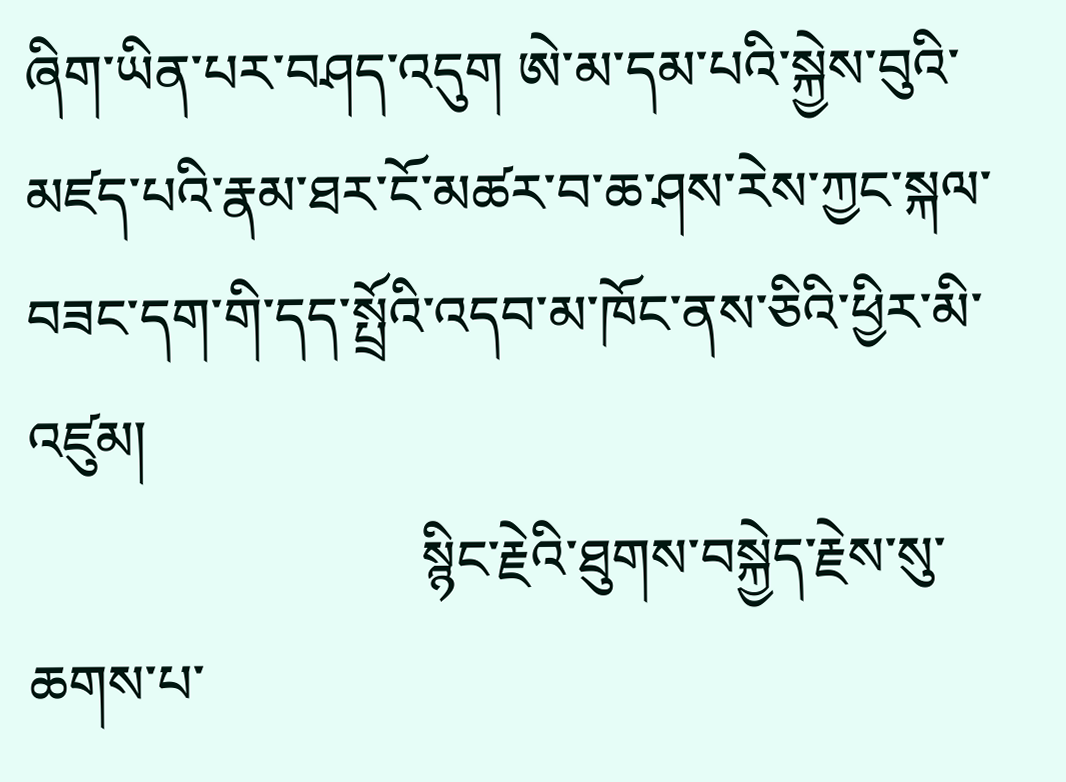ཞིག་ཡིན་པར་བཤད་འདུག ཨེ་མ་དམ་པའི་སྐྱེས་བུའི་མཛད་པའི་རྣམ་ཐར་ངོ་མཚར་བ་ཆ་ཤས་རེས་ཀྱང་སྐལ་བཟང་དག་གི་དད་སྤྲོའི་འདབ་མ་ཁོང་ནས་ཅིའི་ཕྱིར་མི་འཛུམ།
                            སྙིང་རྗེའི་ཐུགས་བསྐྱེད་རྗེས་སུ་ཆགས་པ་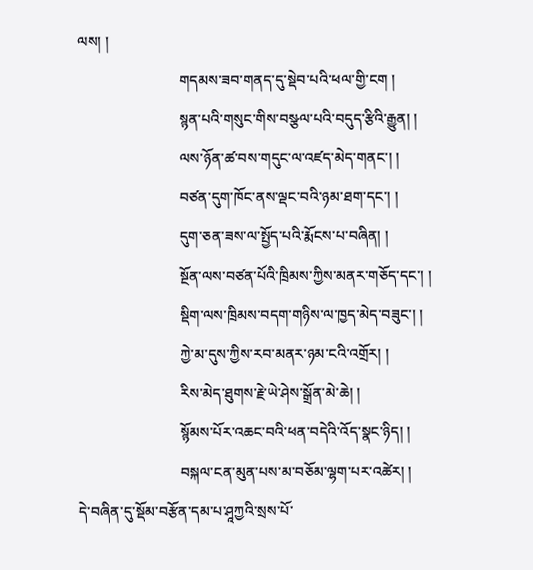ལས། །
                            གདམས་ཟབ་གནད་དུ་སྡེབ་པའི་ཕལ་གྱི་ངག །
                            སྙན་པའི་གསུང་གིས་བསྩལ་པའི་བདུད་རྩིའི་རྒྱུན། །
                            ལས་ཉོན་ཚ་བས་གདུང་ལ་འཛད་མེད་གནང་། །
                            བཙན་དུག་ཁོང་ནས་ལྡང་བའི་ཉམ་ཐག་དང་། །
                            དུག་ཅན་ཟས་ལ་སྤྱོད་པའི་རྨོངས་པ་བཞིན། །
                            སྔོན་ལས་བཙན་པོའི་ཁྲིམས་ཀྱིས་མནར་གཅོད་དང་། །
                            སྡིག་ལས་ཁྲིམས་བདག་གཉིས་ལ་ཁྱད་མེད་བཟུང་། །
                            ཀྱེ་མ་དུས་ཀྱིས་རབ་མནར་ཉམ་ངའི་འགྲོར། །
                            རིས་མེད་ཐུགས་རྗེ་ཡེ་ཤེས་སྒྲོན་མེ་ཆེ། །
                            སྙོམས་པོར་འཆང་བའི་ཕན་བདེའི་འོད་སྣང་ཉིད། །
                            བསྐལ་ངན་མུན་པས་མ་བཅོམ་ལྷག་པར་འཚེར། །
དེ་བཞིན་དུ་སྡོམ་བརྩོན་དམ་པ་ཤཱཀྱའི་སྲས་པོ་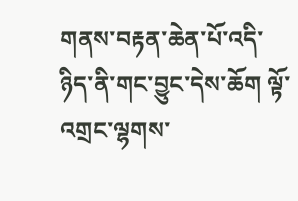གནས་བརྟན་ཆེན་པོ་འདི་ཉིད་ནི་གང་བྱུང་དེས་ཆོག ལྟོ་འགྲང་ལྷགས་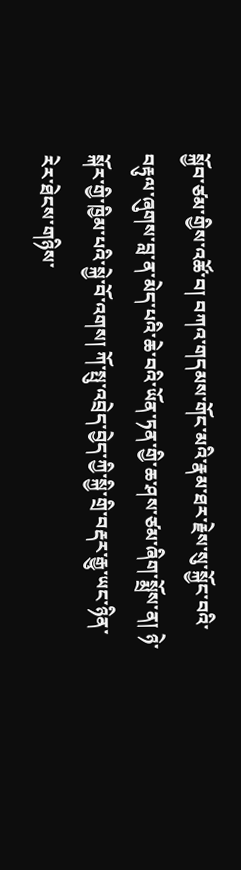སྐྱོབ་ཙམ་གྱིས་འཚོ་བ། བཀའ་གདམས་གོང་མའི་རྣམ་ཐར་རྗེས་སུ་སྐྱོང་བའི་བརྟུལ་ཞུགས་བླ་ན་མེད་པའི་ཆེ་བའི་ཡོན་ཏན་གྱི་ཆ་ཤས་ཙམ་ཞིག་སྨྲོས་ན། ཉེ་སྐོར་གྱི་ཁྱིམ་པའི་སྐྱེ་བོ་འགས། ཀོ་སྤུ་འབྲེད་བྱེད་ཀྱི་སྐྱི་གྲི་བརྡར་རྒྱུ་ཡང་ཉིན་རེར་ཐེངས་གཉིས་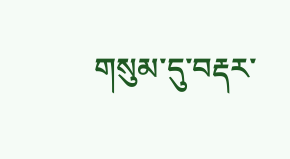གསུམ་དུ་བརྡར་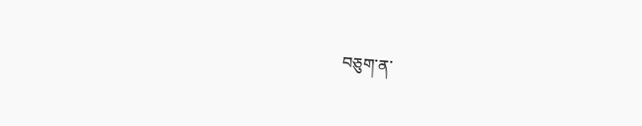བཅུག་ན་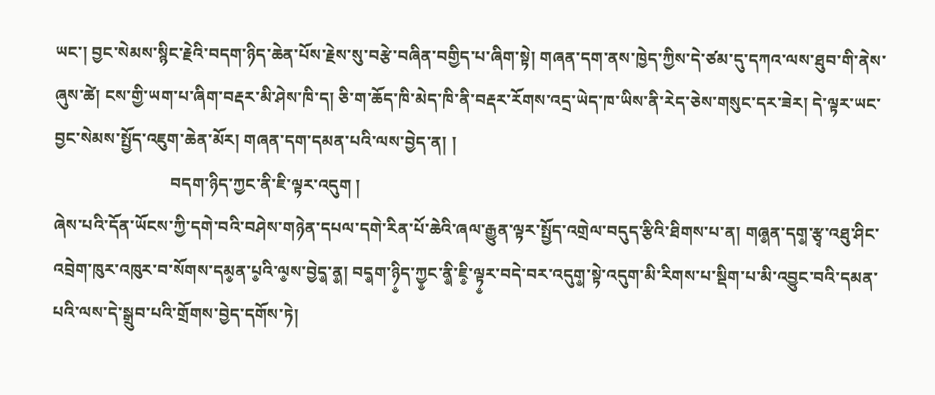ཡང་། བྱང་སེམས་སྙིང་རྗེའི་བདག་ཉིད་ཆེན་པོས་རྗེས་སུ་བརྩེ་བཞིན་བགྱིད་པ་ཞིག་སྟེ། གཞན་དག་ནས་ཁྱེད་ཀྱིས་དེ་ཙམ་དུ་དཀའ་ལས་ཐུབ་གི་ནེས་ཞུས་ཚེ། ངས་གྱི་ཡག་པ་ཞིག་བརྡར་མི་ཤེས་ཁི་ད། ཅི་ག་ཆོད་ཁི་མེད་ཁི་ནི་བརྡར་རོགས་འདྲ་ཡེད་ཁ་ཡིས་ནི་རེད་ཅེས་གསུང་དར་ཟེར། དེ་ལྟར་ཡང་བྱང་སེམས་སྤྱོད་འཇུག་ཆེན་མོར། གཞན་དག་དམན་པའི་ལས་བྱེད་ན། །
                            བདག་ཉིད་ཀྱང་ནི་ཇི་ལྟར་འདུག །
ཞེས་པའི་དོན་ཡོངས་ཀྱི་དགེ་བའི་བཤེས་གཉེན་དཔལ་དགེ་རིན་པོ་ཆེའི་ཞལ་རྒྱུན་ལྟར་སྤྱོད་འགྲེལ་བདུད་རྩིའི་ཐིགས་པ་ན། གཞ༵ན་དག༵་རྩྭ་འཐུ་ཤིང་འབྲེག་ཁུར་འཁུར་བ་སོགས་དམ༵ན་པ༵འི་ལ༵ས་བྱེད༵་ན༵། བད༵ག་ཉི༵ད་ཀྱ༵ང་ནི༵་ཇི༵་ལྟ༵ར་བདེ་བར་འདུག༵་སྟེ་འདུག་མི་རིགས་པ་སྡིག་པ་མི་འབྱུང་བའི་དམན་པའི་ལས་དེ་སྒྲུབ་པའི་གྲོགས་བྱེད་དགོས་ཏེ།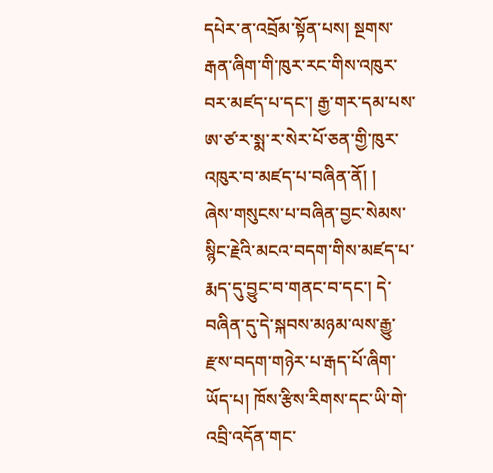དཔེར་ན་འབྲོམ་སྟོན་པས། སྔགས་རྒན་ཞིག་གི་ཁུར་རང་གིས་འཁུར་བར་མཛད་པ་དང་། རྒྱ་གར་དམ་པས་ཨ་ཙ་ར་སྨ་ར་སེར་པོ་ཅན་གྱི་ཁུར་འཁུར་བ་མཛད་པ་བཞིན་ནོ། །
ཞེས་གསུངས་པ་བཞིན་བྱང་སེམས་སྙིང་རྗེའི་མངའ་བདག་གིས་མཛད་པ་རྨད་དུ་བྱུང་བ་གནང་བ་དང་། དེ་བཞིན་དུ་དེ་སྐབས་མཉམ་ལས་རྒྱུ་རྫས་བདག་གཉེར་པ་རྒད་པོ་ཞིག་ཡོད་པ། ཁོས་རྩིས་རིགས་དང་ཡི་གེ་འབྲི་འདོན་གང་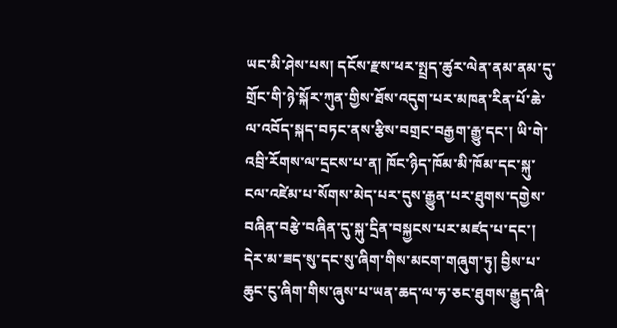ཡང་མི་ཤེས་པས། དངོས་རྫས་ཕར་སྤྲད་ཚུར་ལེན་ནམ་ནམ་དུ་གྲོང་གི་ཉེ་སྐོར་ཀུན་གྱིས་ཐོས་འདུག་པར་མཁན་རིན་པོ་ཆེ་ལ་འབོད་སྐད་བཏང་ནས་རྩིས་བགྲང་བརྒྱག་རྒྱུ་དང་། ཡི་གེ་འབྲི་རོགས་ལ་དྲངས་པ་ན། ཁོང་ཉིད་ཁོམ་མི་ཁོམ་དང་སྐུ་ངལ་འཛེམ་པ་སོགས་མེད་པར་དུས་རྒྱུན་པར་ཐུགས་དགྱེས་བཞིན་བརྩེ་བཞིན་དུ་སྐུ་དྲིན་བསྐྱངས་པར་མཛད་པ་དང་། དེར་མ་ཟད་སུ་དང་སུ་ཞིག་གིས་མངག་གཞུག་ཏུ། བྱིས་པ་ཆུང་ངུ་ཞིག་གིས་ཞུས་པ་ཡན་ཆད་ལ་ཧ་ཅང་ཐུགས་རྒྱུད་ཞི་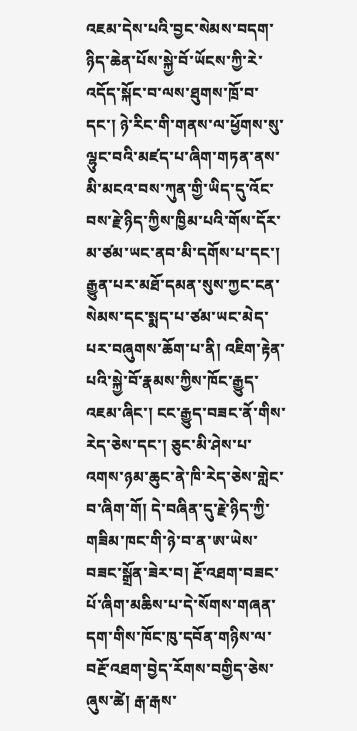འཇམ་དེས་པའི་བྱང་སེམས་བདག་ཉིད་ཆེན་པོས་སྐྱེ་བོ་ཡོངས་ཀྱི་རེ་འདོད་སྐོང་བ་ལས་ཐུགས་ཁྲོ་བ་དང་། ཉེ་རིང་གི་གནས་ལ་ཕྱོགས་སུ་ལྷུང་བའི་མཛད་པ་ཞིག་གཏན་ནས་མི་མངའ་བས་ཀུན་གྱི་ཡིད་དུ་འོང་བས་རྗེ་ཉིད་ཀྱིས་ཁྱིམ་པའི་གོས་དོར་མ་ཙམ་ཡང་ནབ་མི་དགོས་པ་དང་། རྒྱུན་པར་མཐོ་དམན་སུས་ཀྱང་ངན་སེམས་དང་སྨད་པ་ཙམ་ཡང་མེད་པར་བཞུགས་ཆོག་པ་ནི། འཇིག་རྟེན་པའི་སྐྱེ་བོ་རྣམས་ཀྱིས་ཁོང་རྒྱུད་འཇམ་ཞིང་། ངང་རྒྱུད་བཟང་ནོ་གིས་རེད་ཅེས་དང་། ཅུང་མི་ཤེས་པ་འགས་ཉམ་ཆུང་ནེ་ཁི་རེད་ཅེས་གླེང་བ་ཞིག་གོ། དེ་བཞིན་དུ་རྗེ་ཉིད་ཀྱི་གཟིམ་ཁང་གི་ཉེ་བ་ན་ཨ་ཡེས་བཟང་སྒྲོན་ཟེར་བ། རྔོ་འཐག་བཟང་པོ་ཞིག་མཆིས་པ་དེ་སོགས་གཞན་དག་གིས་ཁོང་ཁུ་དབོན་གཉིས་ལ་བརྔོ་འཐག་བྱེད་རོགས་བགྱིད་ཅེས་ཞུས་ཚེ། རྒ་རྒས་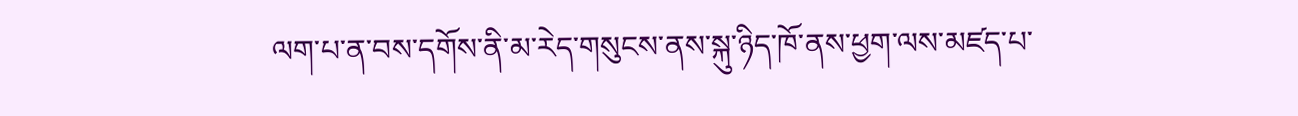ལག་པ་ན་བས་དགོས་ནི་མ་རེད་གསུངས་ནས་སྐུ་ཉིད་ཁོ་ནས་ཕྱག་ལས་མཛད་པ་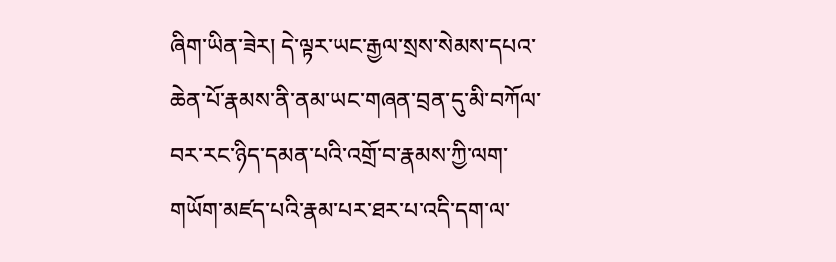ཞིག་ཡིན་ཟེར། དེ་ལྟར་ཡང་རྒྱལ་སྲས་སེམས་དཔའ་ཆེན་པོ་རྣམས་ནི་ནམ་ཡང་གཞན་བྲན་དུ་མི་བཀོལ་བར་རང་ཉིད་དམན་པའི་འགྲོ་བ་རྣམས་ཀྱི་ལག་གཡོག་མཛད་པའི་རྣམ་པར་ཐར་པ་འདི་དག་ལ་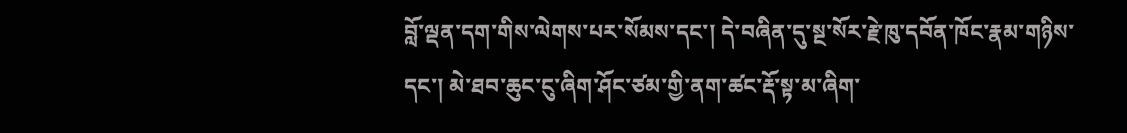བློ་ལྡན་དག་གིས་ལེགས་པར་སོམས་དང་། དེ་བཞིན་དུ་སྔ་སོར་རྗེ་ཁུ་དབོན་ཁོང་རྣམ་གཉིས་དང་། མེ་ཐབ་ཆུང་ངུ་ཞིག་ཤོང་ཙམ་གྱི་ནག་ཚང་རྡོ་སྟ་མ་ཞིག་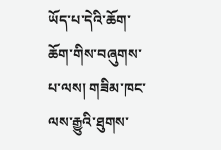ཡོད་པ་དེའི་ཆོག་ཆོག་གིས་བཞུགས་པ་ལས། གཟིམ་ཁང་ལས་རྒྱུའི་ཐུགས་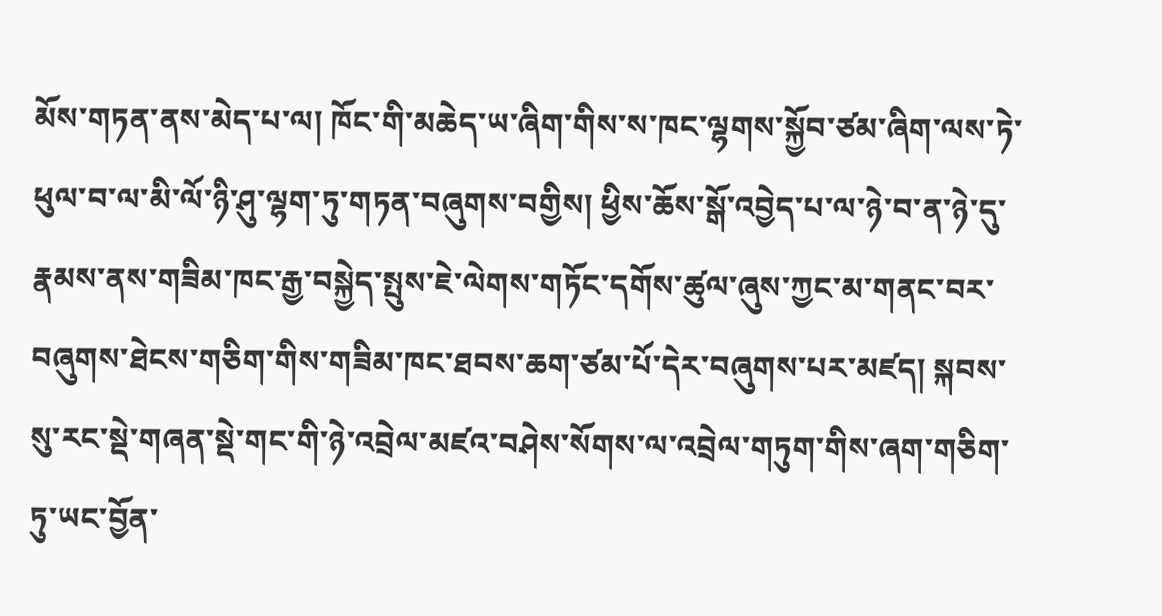མོས་གཏན་ནས་མེད་པ་ལ། ཁོང་གི་མཆེད་ཡ་ཞིག་གིས་ས་ཁང་ལྷགས་སྐྱོབ་ཙམ་ཞིག་ལས་ཏེ་ཕུལ་བ་ལ་མི་ལོ་ཉི་ཤུ་ལྷག་ཏུ་གཏན་བཞུགས་བགྱིས། ཕྱིས་ཆོས་སྒོ་འབྱེད་པ་ལ་ཉེ་བ་ན་ཉེ་དུ་རྣམས་ནས་གཟིམ་ཁང་རྒྱ་བསྐྱེད་སྤུས་ཇེ་ལེགས་གཏོང་དགོས་ཚུལ་ཞུས་ཀྱང་མ་གནང་བར་བཞུགས་ཐེངས་གཅིག་གིས་གཟིམ་ཁང་ཐབས་ཆག་ཙམ་པོ་དེར་བཞུགས་པར་མཛད། སྐབས་སུ་རང་སྡེ་གཞན་སྡེ་གང་གི་ཉེ་འབྲེལ་མཛའ་བཤེས་སོགས་ལ་འབྲེལ་གཏུག་གིས་ཞག་གཅིག་ཏུ་ཡང་བྱོན་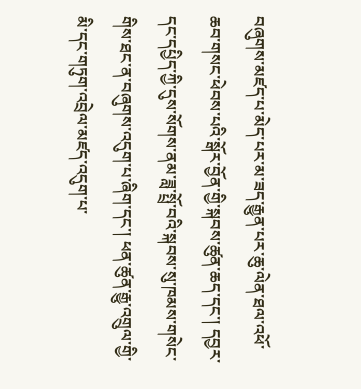བཞུགས་མཛད་པ་མེད་པར་མ་ཟད་རྒྱུན་པར་ཆུ་ལེན་ཐལ་འཕོ་ཆབ་གསང་ཕེབས་པའི་སྒོར་བྱོན་གྱི་སྐབས་ཚུན་ཆད་དང་། དབྱར་དང་དཔྱིད་ཀྱི་དུས་སོགས་ནམ་ཟླ་སྤྲོ་བའི་སྐབས་སུ་ཁམས་གསེང་གིས་ཐང་ན་བཞུགས་འདུག་པ་ཞིག་དང་། ཕན་ཚུན་རྒྱུ་འགྲུལ་གྱི་མི་དང་གཏུག་འབྲེལ་མཛད་འདུག་པ་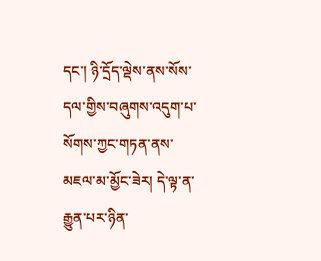དང་། ཉི་དྲོད་ལྡེས་ནས་སོས་དལ་གྱིས་བཞུགས་འདུག་པ་སོགས་ཀྱང་གཏན་ནས་མཇལ་མ་མྱོང་ཟེར། དེ་ལྟ་ན་རྒྱུན་པར་ཉིན་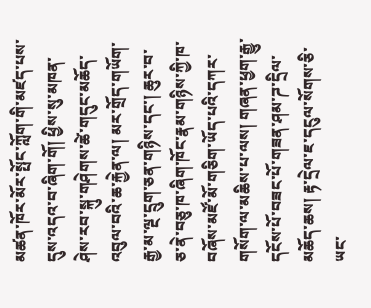མཚན་ཁོར་མོར་སྤོང་ཀློག་གི་མཛད་པས་དུས་འདའ་བ་ཞིག་གོ། ཕྱིས་སུ་མཁན་ཤེས་རབ་སྐུ་གཤེགས་ཚེ་གདུང་མཆོད་འབུལ་བའི་ཆ་རྐྱེན་ལ། མར་གྲོད་གཡོག་རྒྱ་མ་ལྔ་དྲུག་ཅན་གཉིས་དང་། ཆུར་བ་ཅ་ནེ་བཅུ་ཁ་ཞིག་ཁོང་རྣམ་གཉིས་ཀྱི་ཁ་བཞོས་མཛོ་མོ་གཅིག་ཡོད་པའི་དཀར་གསོག་ལ་མཆིས་པ་ལས། གཞན་ཕྱག་རྒྱུ་དངོས་པོ་བཟང་པོ་གཟན་ཤམ་ཌ་དྲིལ་མཆོད་ཆས། རྟ་དྲེལ་ཇ་དངུལ་སོགས་ཅི་ཡང་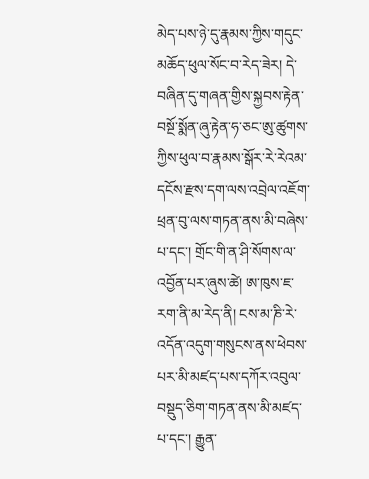མེད་པས་ཉེ་དུ་རྣམས་ཀྱིས་གདུང་མཆོད་ཕུལ་སོང་བ་རེད་ཟེར། དེ་བཞིན་དུ་གཞན་གྱིས་སྐྱབས་རྟེན་བསྔོ་སྨོན་ཞུ་རྟེན་ཧ་ཅང་ཨུ་ཚུགས་ཀྱིས་ཕུལ་བ་རྣམས་སྒོར་རེ་རེའམ་དངོས་རྫས་དག་ལས་འབྲེལ་འཇོག་ཕྲན་བུ་ལས་གཏན་ནས་མི་བཞེས་པ་དང་། གྲོང་གི་ན་ཤི་སོགས་ལ་འབྱོན་པར་ཞུས་ཚེ། ཨ་ཁུས་ཇ་རག་ནི་མ་རེད་ནི། ངས་མ་ཎི་རེ་འདོན་འདུག་གསུངས་ནས་ཕེབས་པར་མི་མཛད་པས་དཀོར་འབུལ་བསྡུད་ཅིག་གཏན་ནས་མི་མཛད་པ་དང་། རྒྱུན་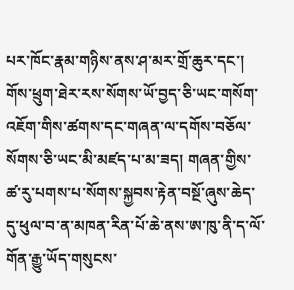པར་ཁོང་རྣམ་གཉིས་ནས་ཤ་མར་གྲོ་ཆུར་དང་། གོས་ཕྲུག་ཐེར་རས་སོགས་ཡོ་བྱད་ཅི་ཡང་གསོག་འཇོག་གིས་ཚགས་དང་གཞན་ལ་དགོས་བཅོལ་སོགས་ཅི་ཡང་མི་མཛད་པ་མ་ཟད། གཞན་གྱིས་ཚ་རུ་པགས་པ་སོགས་སྐྱབས་རྟེན་བསྔོ་ཞུས་ཆེད་དུ་ཕུལ་བ་ན་མཁན་རིན་པོ་ཆེ་ནས་ཨ་ཁུ་ནི་ད་ལོ་གོན་རྒྱུ་ཡོད་གསུངས་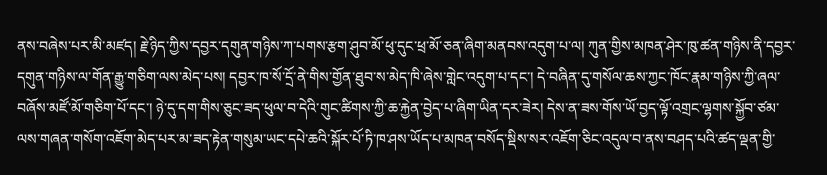ནས་བཞེས་པར་མི་མཛད། རྗེ་ཉིད་ཀྱིས་དབྱར་དགུན་གཉིས་ཀ་པགས་རྩག་ཤུབ་མོ་ཕུ་དུང་ཕྲ་མོ་ཅན་ཞིག་མནབས་འདུག་པ་ལ། ཀུན་གྱིས་མཁན་ཤེར་ཁུ་ཚན་གཉིས་ནི་དབྱར་དགུན་གཉིས་ལ་གོན་རྒྱུ་གཅིག་ལས་མེད་པས། དབྱར་ཁ་སོ་དྲོ་ནེ་གིས་གྱོན་ཐུབ་ས་མེད་ཁི་ཞེས་གླེང་འདུག་པ་དང་། དེ་བཞིན་དུ་གསོལ་ཆས་ཀྱང་ཁོང་རྣམ་གཉིས་ཀྱི་ཞལ་བཞོས་མཛོ་མོ་གཅིག་པོ་དང་། ཉེ་དུ་དག་གིས་ཅུང་ཟད་ཕུལ་བ་དེའི་གུང་ཚིགས་ཀྱི་ཆ་རྐྱེན་བྱེད་པ་ཞིག་ཡིན་དར་ཟེར། དེས་ན་ཟས་གོས་ཡོ་བྱད་ལྟོ་འགྲང་ལྷགས་སྐྱོབ་ཙམ་ལས་གཞན་གསོག་འཇོག་མེད་པར་མ་ཟད་རྟེན་གསུམ་ཡང་དཔེ་ཆའི་སྐོར་པོ་ཏི་ཁ་ཤས་ཡོད་པ་མཁན་བསོད་སྡིས་སར་འཇོག་ཅིང་འདུལ་བ་ནས་བཤད་པའི་ཚད་ལྡན་གྱི་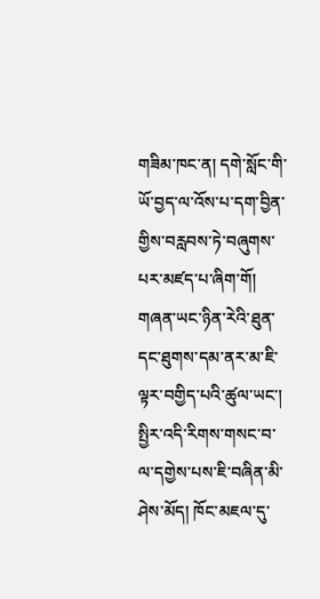གཟིམ་ཁང་ན། དགེ་སློང་གི་ཡོ་བྱད་ལ་འོས་པ་དག་བྱིན་གྱིས་བརླབས་ཏེ་བཞུགས་པར་མཛད་པ་ཞིག་གོ། གཞན་ཡང་ཉིན་རེའི་ཐུན་དང་ཐུགས་དམ་ནར་མ་ཇི་ལྟར་བགྱིད་པའི་ཚུལ་ཡང་། སྤྱིར་འདི་རིགས་གསང་བ་ལ་དགྱེས་པས་ཇི་བཞིན་མི་ཤེས་མོད། ཁོང་མཇལ་དུ་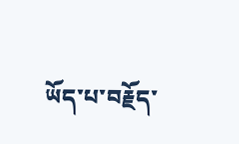ཡོད་པ་བརྗོད་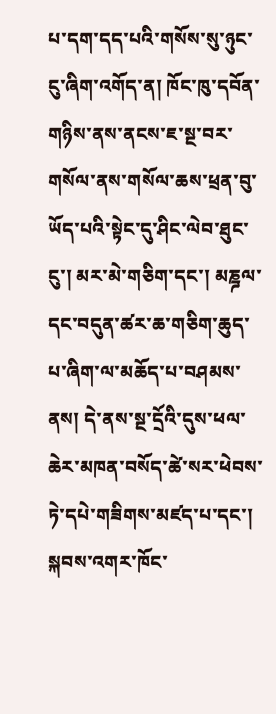པ་དག་དད་པའི་གསོས་སུ་ཉུང་ངུ་ཞིག་འགོད་ན། ཁོང་ཁུ་དབོན་གཉིས་ནས་ནངས་ཇ་སྔ་བར་གསོལ་ནས་གསོལ་ཆས་ཕྲན་བུ་ཡོད་པའི་སྟེང་དུ་ཤིང་ལེབ་ཐུང་ངུ་། མར་མེ་གཅིག་དང་། མཎྜལ་དང་བདུན་ཚར་ཆ་གཅིག་ཆུད་པ་ཞིག་ལ་མཆོད་པ་བཤམས་ནས། དེ་ནས་སྔ་དྲོའི་དུས་ཕལ་ཆེར་མཁན་བསོད་ཚེ་སར་ཕེབས་ཏེ་དཔེ་གཟིགས་མཛད་པ་དང་། སྐབས་འགར་ཁོང་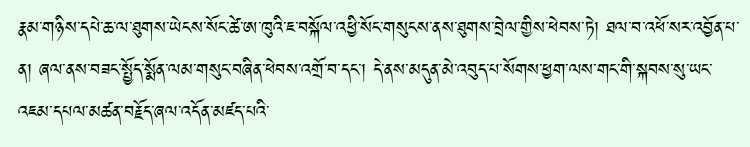རྣམ་གཉིས་དཔེ་ཆ་ལ་ཐུགས་ཡེངས་སོང་ཚེ་ཨ་ཁུའི་ཇ་བསྐོལ་འཕྱི་སོང་གསུངས་ནས་ཐུགས་བྲེལ་གྱིས་ཕེབས་ཏེ། ཐལ་བ་འཕོ་སར་འབྱོན་པ་ན། ཞལ་ནས་བཟང་སྤྱོད་སྨོན་ལམ་གསུང་བཞིན་ཕེབས་འགྲོ་བ་དང་། དེ་ནས་མདུན་མེ་འབུད་པ་སོགས་ཕྱག་ལས་གང་གི་སྐབས་སུ་ཡང་འཇམ་དཔལ་མཚན་བརྗོད་ཞལ་འདོན་མཛད་པའི་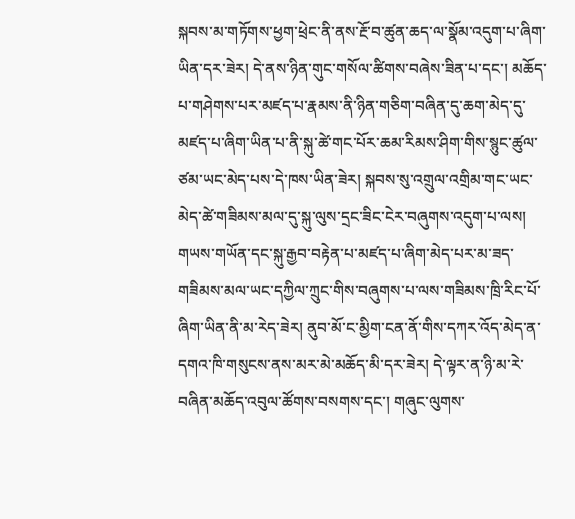སྐབས་མ་གཏོགས་ཕྱག་ཕྲེང་ནི་ནས་རྔོ་བ་ཚུན་ཆད་ལ་སྣོམ་འདུག་པ་ཞིག་ཡིན་དར་ཟེར། དེ་ནས་ཉིན་གུང་གསོལ་ཚིགས་བཞེས་ཟིན་པ་དང་། མཆོད་པ་གཤེགས་པར་མཛད་པ་རྣམས་ནི་ཉིན་གཅིག་བཞིན་དུ་ཆག་མེད་དུ་མཛད་པ་ཞིག་ཡིན་པ་ནི་སྐུ་ཚེ་གང་པོར་ཆམ་རིམས་ཤིག་གིས་སྙུང་ཚུལ་ཙམ་ཡང་མེད་པས་དེ་ཁས་ཡིན་ཟེར། སྐབས་སུ་འགྲུལ་འགྲིམ་གང་ཡང་མེད་ཚེ་གཟིམས་མལ་དུ་སྐུ་ལུས་དྲང་ཟིང་ངེར་བཞུགས་འདུག་པ་ལས། གཡས་གཡོན་དང་སྐུ་རྒྱབ་བརྟེན་པ་མཛད་པ་ཞིག་མེད་པར་མ་ཟད་གཟིམས་མལ་ཡང་དཀྱིལ་ཀྲུང་གིས་བཞུགས་པ་ལས་གཟིམས་ཁྲི་རིང་པོ་ཞིག་ཡིན་ནི་མ་རེད་ཟེར། ནུབ་མོ་ང་མྱིག་ངན་ནོ་གིས་དཀར་འོད་མེད་ན་དགའ་ཁི་གསུངས་ནས་མར་མེ་མཆོད་མི་དར་ཟེར། དེ་ལྟར་ན་ཉི་མ་རེ་བཞིན་མཆོད་འབུལ་ཚོགས་བསགས་དང་། གཞུང་ལུགས་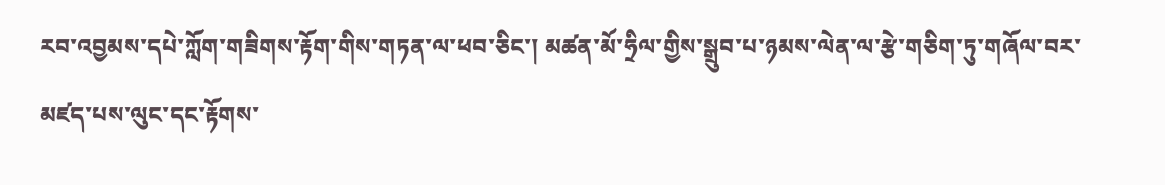རབ་འབྱམས་དཔེ་ཀློག་གཟིགས་རྟོག་གིས་གཏན་ལ་ཕབ་ཅིང་། མཚན་མོ་ཧྲིལ་གྱིས་སྒྲུབ་པ་ཉམས་ལེན་ལ་རྩེ་གཅིག་ཏུ་གཞོལ་བར་མཛད་པས་ལུང་དང་རྟོགས་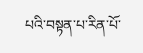པའི་བསྟན་པ་རིན་པོ་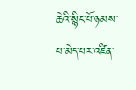ཆེའི་སྙིང་པོ་ཉམས་པ་མེད་པར་འཛིན་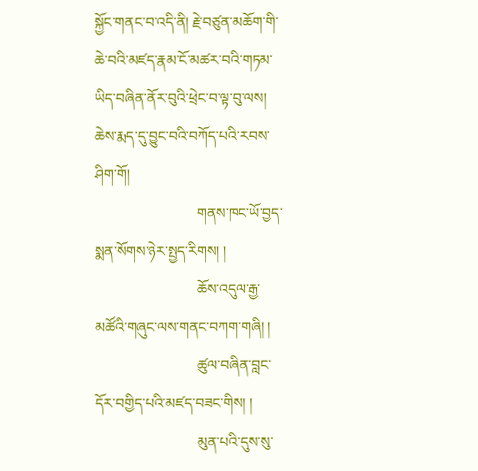སྐྱོང་གནང་བ་འདི་ནི། རྗེ་བཙུན་མཆོག་གི་ཆེ་བའི་མཛད་རྣམ་ངོ་མཚར་བའི་གཏམ་ཡིད་བཞིན་ནོར་བུའི་ཕྲེང་བ་ལྟ་བུ་ལས། ཆེས་རྨད་དུ་བྱུང་བའི་བཀོད་པའི་རབས་ཤིག་གོ།
                            གནས་ཁང་ཡོ་བྱད་སྨན་སོགས་ཉེར་སྤྱད་རིགས། །
                            ཆོས་འདུལ་རྒྱ་མཚོའི་གཞུང་ལས་གནང་བཀག་གཞི། །
                            ཚུལ་བཞིན་བླང་དོར་བགྱིད་པའི་མཛད་བཟང་གིས། །
                            མུན་པའི་དུས་སུ་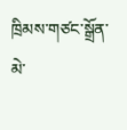ཁྲིམས་གཙང་སྒྲོན་མེ་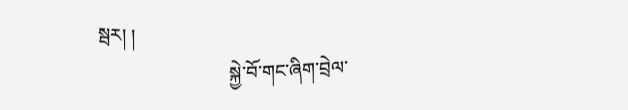སྦར། །
                            སྐྱེ་བོ་གང་ཞིག་བྲེལ་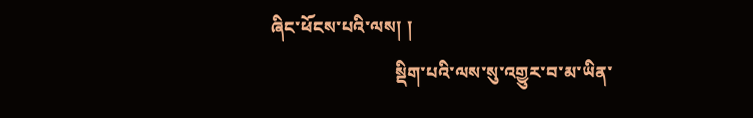ཞིང་ཕོངས་པའི་ལས། །
                            སྡིག་པའི་ལས་སུ་འགྱུར་བ་མ་ཡིན་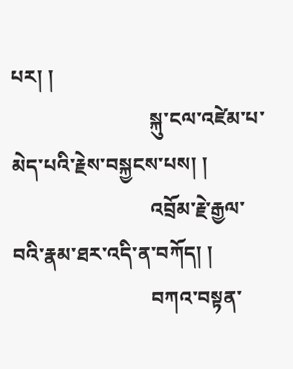པར། །
                            སྐུ་ངལ་འཛེམ་པ་མེད་པའི་རྗེས་བསྐྱངས་པས། །
                            འབྲོམ་རྗེ་རྒྱལ་བའི་རྣམ་ཐར་འདི་ན་བཀོད། །
                            བཀའ་བསྟན་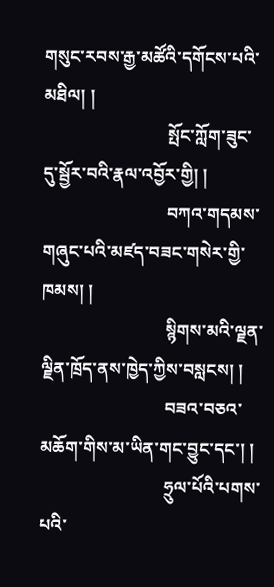གསུང་རབས་རྒྱ་མཚོའི་དགོངས་པའི་མཐིལ། །
                            སྤོང་ཀློག་ཟུང་དུ་སྦྱོར་བའི་རྣལ་འབྱོར་གྱི། །
                            བཀའ་གདམས་གཞུང་པའི་མཛད་བཟང་གསེར་གྱི་ཁམས། །
                            སྙིགས་མའི་ལྗན་ལྗིན་ཁྲོད་ནས་ཁྱེད་ཀྱིས་བསླངས། །
                            བཟའ་བཅའ་མཆོག་གིས་མ་ཡིན་གང་བྱུང་དང་། །
                            ཧྲུལ་པོའི་པགས་པའི་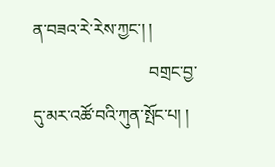ན་བཟའ་རེ་རེས་ཀྱང་། །
                            བགྲང་བྱ་དུ་མར་འཚོ་བའི་ཀུན་སྤོང་པ། །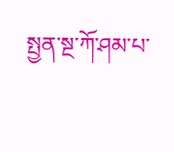སྤྱན་སྔ་ཀོ་ཤམ་པ་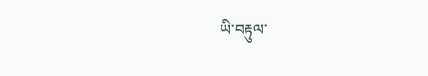ཡི་བརྟུལ་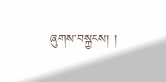ཞུགས་བསྐྱངས། །